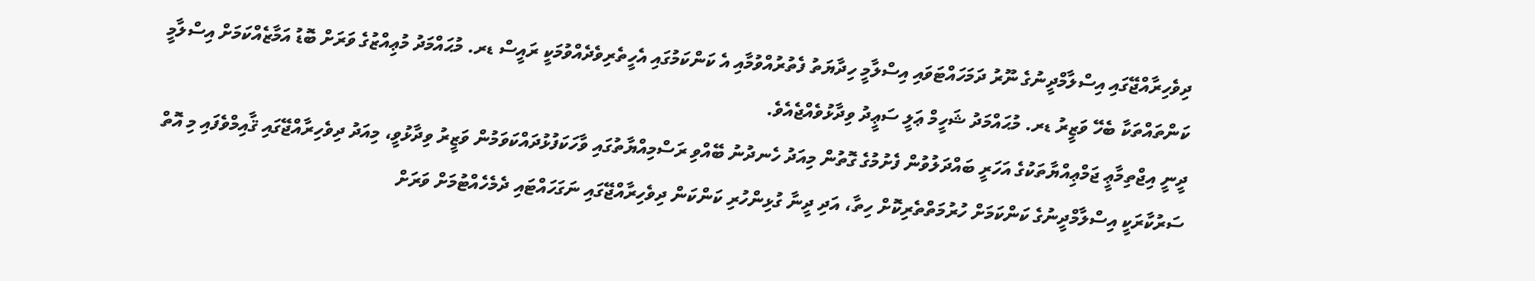ދިވެހިރާއްޖޭގައި އިސްލާމްދީނުގެ ނޫރު ދަމަހައްޓަވައި އިސްލާމީ ހިދާޔަތު ފެތުރުއްވުމާއި އެ ކަންކަމުގައި އެހީތެރިވެދެއްވުމަކީ ރައީސް ޑރ. މުޙައްމަދު މުޢިއްޒުގެ ވަރަށް ބޮޑު އަމާޒެއްކަމަށް އިސްލާމީ ކަންތައްތަކާ ބެހޭ ވަޒީރު ޑރ. މުޙައްމަދު ޝަހީމް ޢަލީ ސަޢީދު ވިދާޅުވެއްޖެއެވެ.
ދީނީ އިޖްތިމާޢީ ޖަމްޢިއްޔާތަކުގެ އަހަރީ ބައްދަލުވުން ފެށުމުގެ ގޮތުން މިއަދު ހެނދުނު ބޭއްވި ރަސްމިއްޔާތުގައި ވާހަކަފުޅުދައްކަވަމުން ވަޒީރު ވިދާޅުވީ، މިއަދު ދިވެހިރާއްޖޭގައި ޤާއިމްވެފައި މި އޮތް ސަރުކާރަކީ އިސްލާމްދީނުގެ ކަންކަމަށް ހުރުމަތްތެރިކޮށް ހިތާ، އަދި ދީނާ ގުޅިންހުރި ކަންކަން ދިވެހިރާއްޖޭގައި ނަގަހައްޓައި ދެމެހެއްޓުމަށް ވަރަށް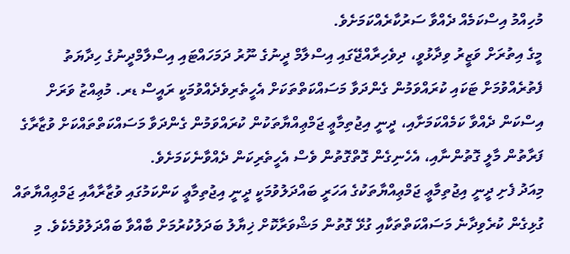މުހިއްމު އިސްކަމެއް ދެއްވާ ސަރުކާރެއްކަމަށެވެ.
މީގެ އިތުރަށް ވަޒީރު ވިދާޅުވީ، ދިވެހިރާއްޖޭގައި އިސްލާމް ދީނުގެ ނޫރު ދަމަހައްޓައި އިސްލާމްދީނުގެ ހިދާޔަތު ފެތުރެއްވުމަށް ޓަކައި ކުރައްވަމުން ގެންދަވާ މަސައްކަތްތަކަށް އެހީތެރިވެދެއްވުމަކީ ރައީސް ޑރ. މުޢިއްޒު ވަރަށް އިސްކަން ދެއްވާ ކަމެއްކަމަށާއި، ދީނީ އިޖުތިމާޢީ ޖަމްޢިއްޔާތަކުން ކުރައްވަމުން ގެންދަވާ މަސައްކަތްތައްކަށް ވުޒާރާގެ ފަރާތުން މާލީ ގޮތުންނާއި، އެހެނިގެން ގޮތްގޮތުން ވެސް އެހީތެރިކަން ދެއްވާނެކަމަށެވެ.
މިއަދު ފެށި ދީނީ އިޖުތިމާޢީ ޖަމްޢިއްޔާތަކުގެ އަހަރީ ބައްދަލުވުމަކީ ދީނީ އިޖުތިމާޢީ ކަންކަމުގައި ވުޒާރާއާއި ޖަމްޢިއްޔާތައް ގުޅިގެން ކުރެވިދާނެ މަސައްކަތްތަކާއި ގުޅޭ ގޮތުން މަޝްވަރާކޮށް ޚިޔާލު ބަދަލުކުރުމަށް ބާއްވާ ބައްދަލުވުމެކެވެ. މި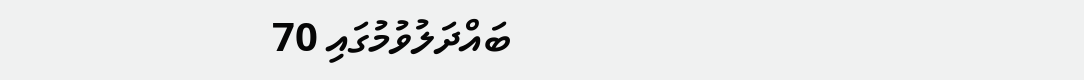ބައްދަލުވުމުގައި 70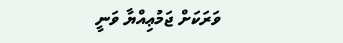ވަރަކަށް ޖަމުޢިއްޔާ ވަނީ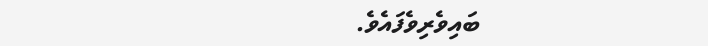ބައިވެރިވެފައެވެ.